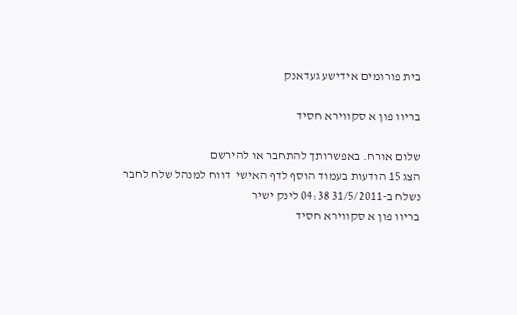בית פורומים אידישע געדאנק

בריוו פון א סקווירא חסיד

שלום אורח. באפשרותך להתחבר או להירשם
הצג 15 הודעות בעמוד הוסף לדף האישי  דווח למנהל שלח לחבר
נשלח ב-31/5/2011 04:38 לינק ישיר
בריוו פון א סקווירא חסיד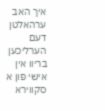איך האב ערהאלטן דעם הערליכען בריוו אין אישי פון א סקווירא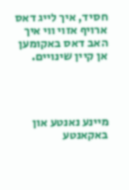חסיד, איך לייג דאס ארויף אזוי ווי איך האב דאס באקומען אן קיין שינויים.




מיינע נאנטע און באקאנטע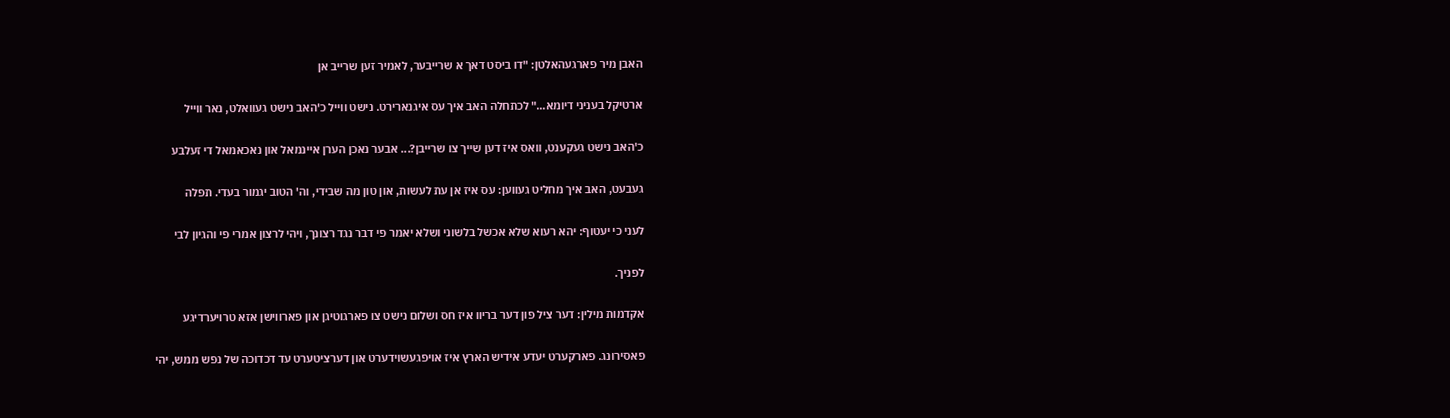האבן מיר פארגעהאלטן: "דו ביסט דאך א שרייבער, לאמיר זען שרייב אן

ארטיקל בעניני דיומא..." לכתחלה האב איך עס איגנארירט. נישט ווייל כ'האב נישט געוואלט, נאר ווייל

כ'האב נישט געקענט, וואס איז דען שייך צו שרייבן?... אבער נאכן הערן איינמאל און נאכאמאל די זעלבע

געבעט, האב איך מחליט געווען: עס איז אן עת לעשות, און טון מה שבידי, וה' הטוב יגמור בעדי. תפלה

לעני כי יעטוף: יהא רעוא שלא אכשל בלשוני ושלא יאמר פי דבר נגד רצונך, ויהי לרצון אמרי פי והגיון לבי

לפניך.

אקדמות מילין: דער ציל פון דער בריוו איז חס ושלום נישט צו פארגוטיגן און פארווישן אזא טרויערדיגע

פאסירונג. פארקערט יעדע אידיש הארץ איז אויפגעשוידערט און דערציטערט עד דכדוכה של נפש ממש, יהי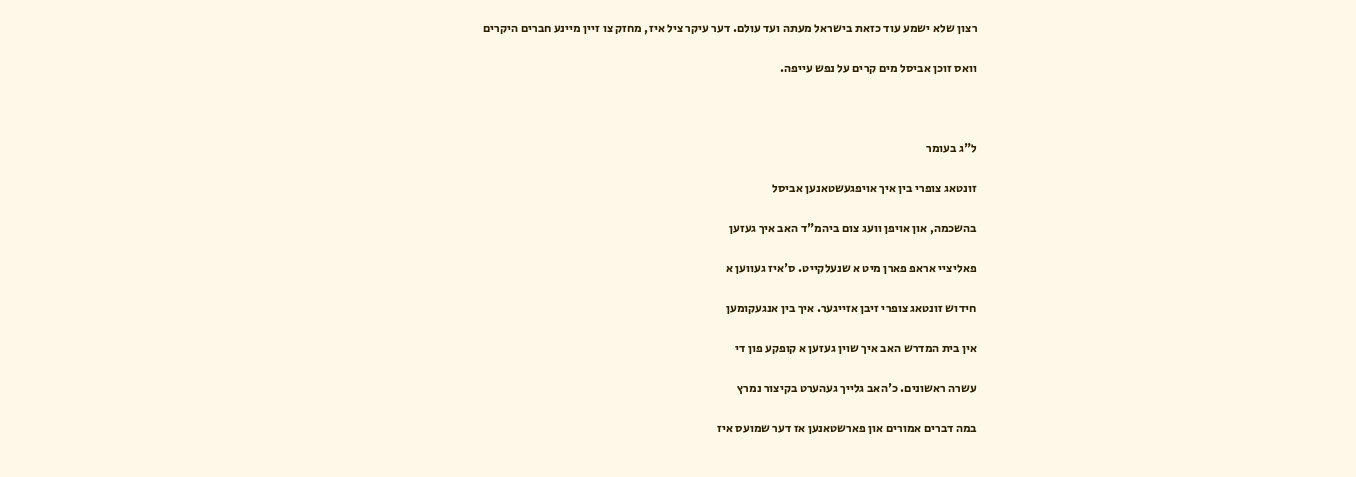רצון שלא ישמע עוד כזאת בישראל מעתה ועד עולם. דער עיקר ציל איז, מחזק צו זיין מיינע חברים היקרים

וואס זוכן אביסל מים קרים על נפש עייפה.



ל"ג בעומר

זונטאג צופרי בין איך אויפגעשטאנען אביסל

בהשכמה, און אויפן וועג צום ביהמ"ד האב איך געזען

פאליציי אראפ פארן מיט א שנעלקייט. ס'איז געווען א

חידוש זונטאג צופרי זיבן אזייגער. איך בין אנגעקומען

אין בית המדרש האב איך שוין געזען א קופקע פון די

עשרה ראשונים. כ'האב גלייך געהערט בקיצור נמרץ

במה דברים אמורים און פארשטאנען אז דער שמועס איז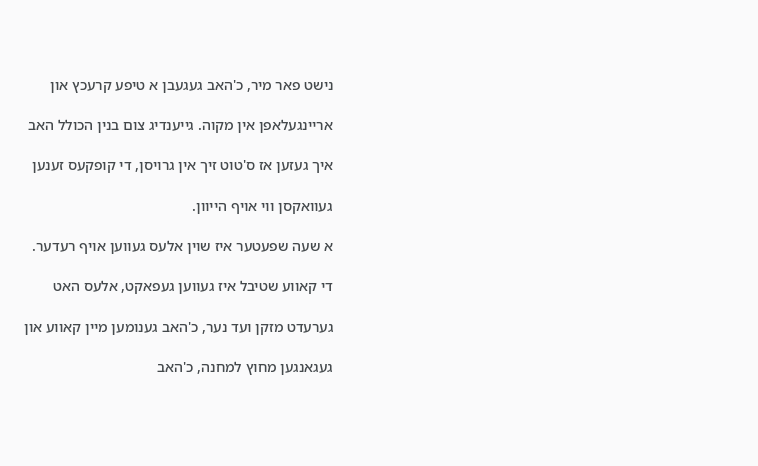נישט פאר מיר, כ'האב געגעבן א טיפע קרעכץ און

אריינגעלאפן אין מקוה. גייענדיג צום בנין הכולל האב

איך געזען אז ס'טוט זיך אין גרויסן, די קופקעס זענען

געוואקסן ווי אויף הייוון.

א שעה שפעטער איז שוין אלעס געווען אויף רעדער.

די קאווע שטיבל איז געווען געפאקט, אלעס האט

גערעדט מזקן ועד נער, כ'האב גענומען מיין קאווע און

געגאנגען מחוץ למחנה, כ'האב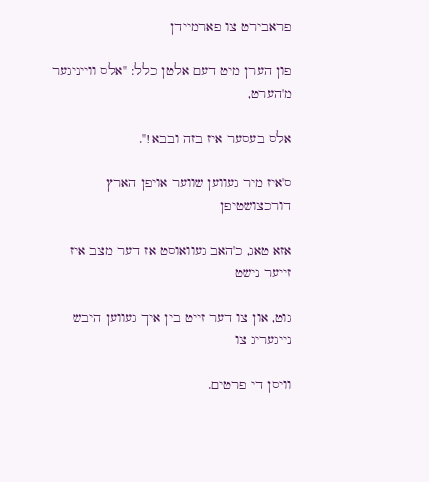פראבירט צו פארמיידן

פון הערן מיט דעם אלטן כלל: "אלס ווייניגער מ'הערט,

אלס בעסער איז בזה ובבא!".

ס'איז מיר געווען שווער אויפן הארץ דורכצושטיפן

אזא טאג, כ'האב געוואוסט אז דער מצב איז זייער נישט

גוט, און צו דער זייט בין איך געווען היבש נייגעריג צו

וויסן די פרטים.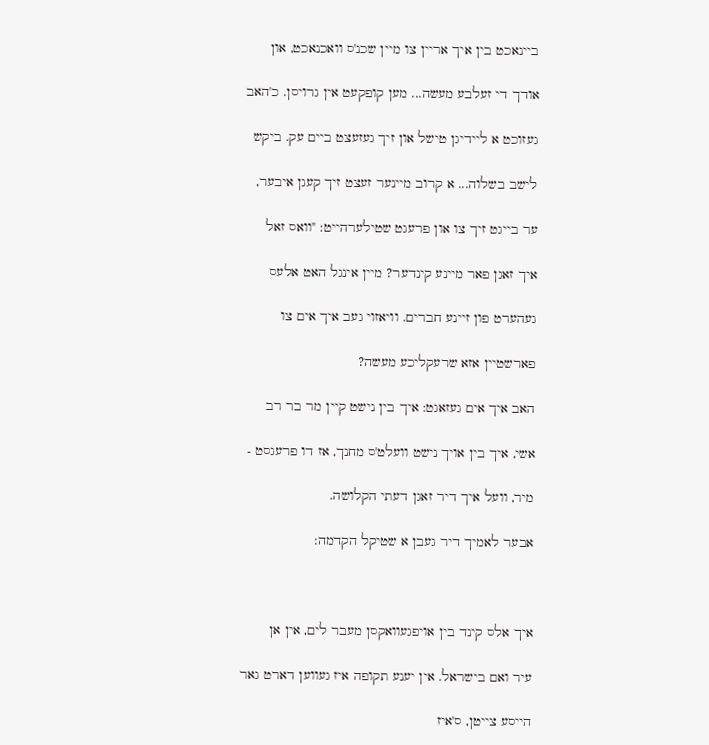ביינאכט בין איך אריין צו מיין שכנ'ס וואכנאכט, און

אודך די זעלבע מעשה... מען קופקעט אין גרויסן. כ'האב

געזוכט א ליידיגן טישל און זיך געזעצט ביים עק. ביקש

לישב בשלוה... א קרוב מיינער זעצט זיך קעגן איבער,

ער בייגט זיך צו און פרעגט שטילערהייט: "וואס זאל

איך זאגן פאר מיינע קינדער? מיין אינגל האט אלעס

געהערט פון זיינע חברים. וויאזוי געב איך אים צו

פארשטיין אזא שרעקליכע מעשה?

האב איך אים געזאגט: איך בין נישט קיין מר בר רב

אשי, איך בין אויך נישט וועלט'ס מחנך, אז דו פרעגסט -

מיר, וועל איך דיר זאגן דעתי הקלושה.

אבער לאמיך דיר געבן א שטיקל הקדמה:



איך אלס קינד בין אויפגעוואקסן מעבר לים, אין אן

עיר ואם בישראל. אין יענע תקופה איז געווען דארט גאר

הייסע צייטן, ס'איז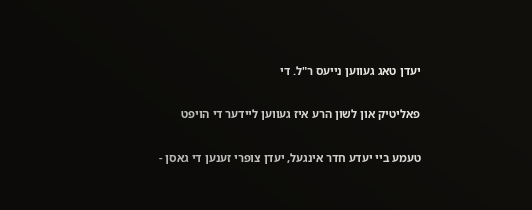יעדן טאג געווען נייעס ר"ל. די

פאליטיק און לשון הרע איז געווען ליידער די הויפט

טעמע ביי יעדע חדר אינגעל, יעדן צופרי זענען די גאסן -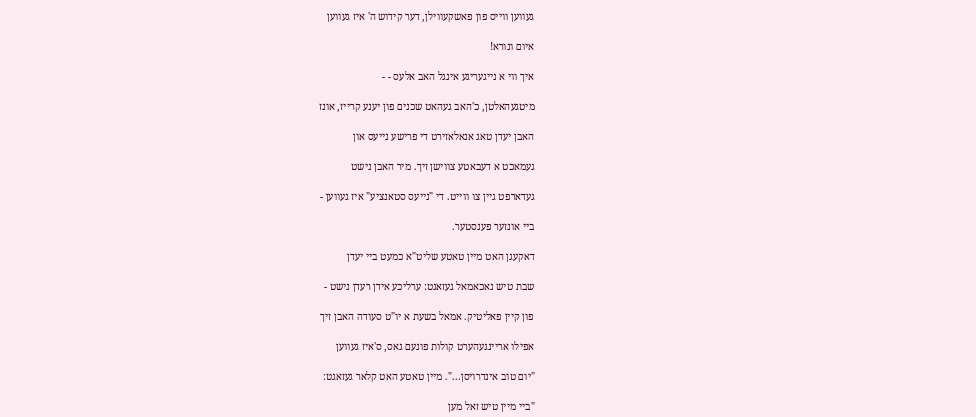געווען ווייס פון פאשקעווילן, דער קידוש ה' איז געווען

איום ונורא!

איך ווי א נייגעריגע אינגל האב אלעס - -

מיטגעהאלטן, כ'האב געהאט שכנים פון יענע קרייז, אונז

האבן יעדן טאג אנאלאזירט די פרישע נייעס און

געמאכט א דעבאטע צווישן זיך. מיר האבן נישט

געדארפט גיין צו ווייט. די "נייעס סטאנציע" איז געווען -

ביי אונזער פענסטער.

דאקעגן האט מיין טאטע שליט"א כמעט ביי יעדן

שבת טיש נאכאמאל געזאגט: ערליכע אידן רעדן נישט -

פון קיין פאליטיק. אמאל בשעת א יו"ט סעודה האבן זיך

אפילו אריינגעהערט קולות פונעם גאס, ס'איז געווען

"יום טוב אינדרויסן...". מיין טאטע האט קלאר געזאגט:

"ביי מיין טיש זאל מען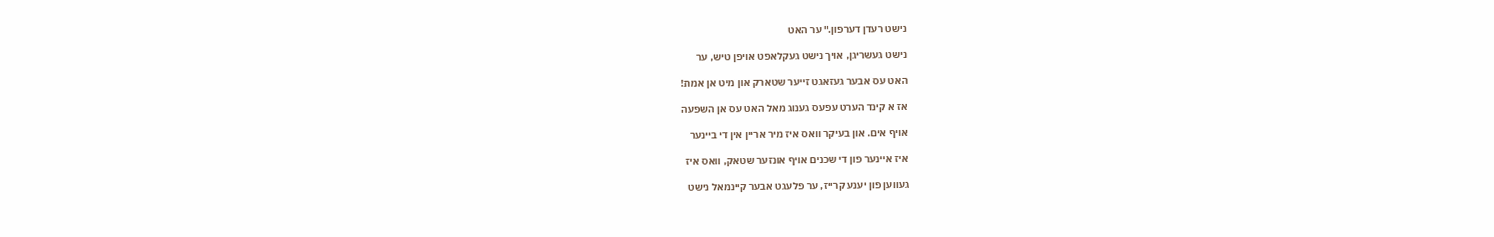נישט רעדן דערפון." ער האט

נישט געשריגן, אויך נישט געקלאפט אויפן טיש, ער

האט עס אבער געזאגט זייער שטארק און מיט אן אמת!

אז א קינד הערט עפעס גענוג מאל האט עס אן השפעה

אויף אים. און בעיקר וואס איז מיר אריין אין די ביינער

איז איינער פון די שכנים אויף אונזער שטאק, וואס איז

געווען פון יענע קרייז, ער פלעגט אבער קיינמאל נישט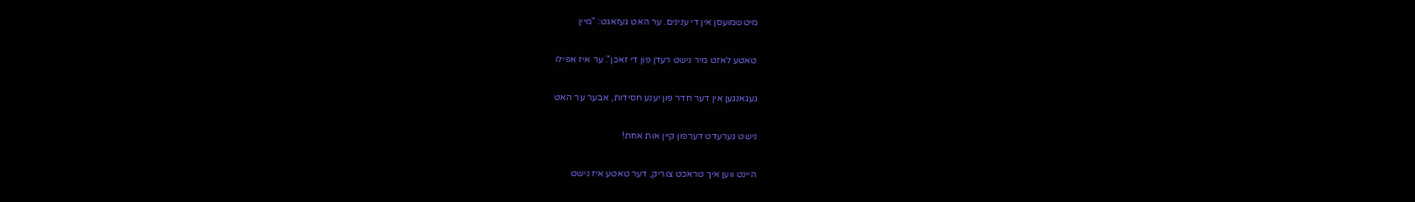מיטשמועסן אין די ענינים. ער האט געזאגט: "מיין

טאטע לאזט מיר נישט רעדן פון די זאכן". ער איז אפילו

געגאנגען אין דער חדר פון יענע חסידות, אבער ער האט

נישט גערעדט דערפון קיין אות אחת!

היינט ווען איך טראכט צוריק, דער טאטע איז נישט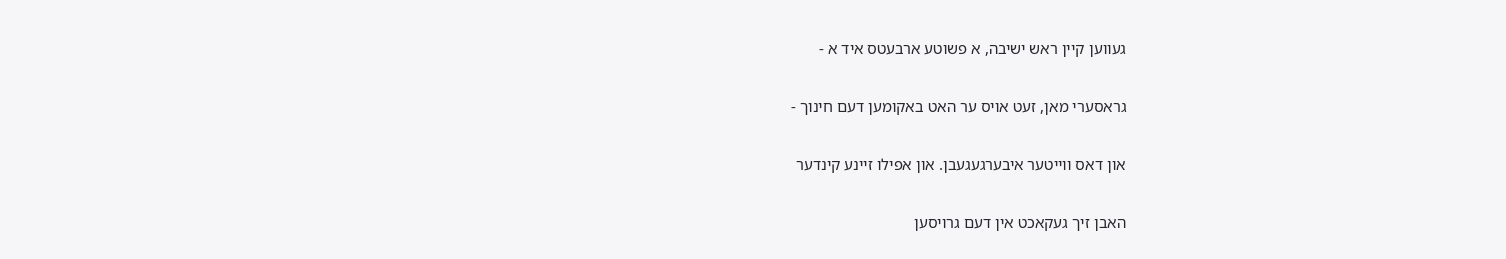געווען קיין ראש ישיבה, א פשוטע ארבעטס איד א -

גראסערי מאן, זעט אויס ער האט באקומען דעם חינוך -

און דאס ווייטער איבערגעגעבן. און אפילו זיינע קינדער

האבן זיך געקאכט אין דעם גרויסען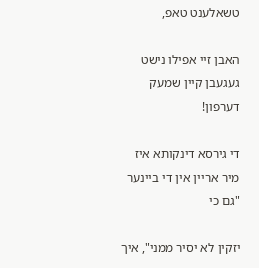טשאלענט טאפ,

האבן זיי אפילו נישט געגעבן קיין שמעק דערפון!

די גירסא דינקותא איז מיר אריין אין די ביינער "גם כי

יזקין לא יסיר ממני", איך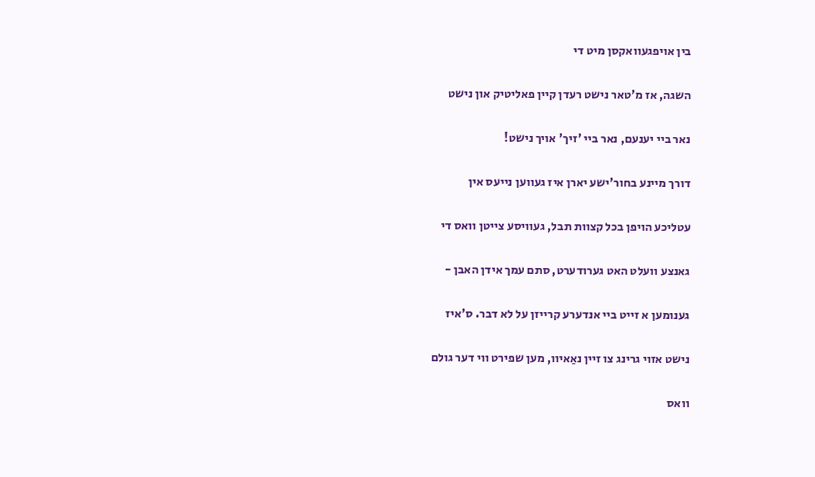בין אויפגעוואקסן מיט די

השגה, אז מ'טאר נישט רעדן קיין פאליטיק און נישט

נאר ביי יענעם, נאר ביי 'זיך' אויך נישט!

דורך מיינע בחור'ישע יארן איז געווען נייעס אין

עטליכע הויפן בכל קצוות תבל, געוויסע צייטן וואס די

גאנצע וועלט האט גערודערט, סתם עמך אידן האבן -

גענומען א זייט ביי אנדערע קרייזן על לא דבר. ס'איז

נישט אזוי גרינג צו זיין נאַאיוו, מען שפירט ווי דער גולם

וואס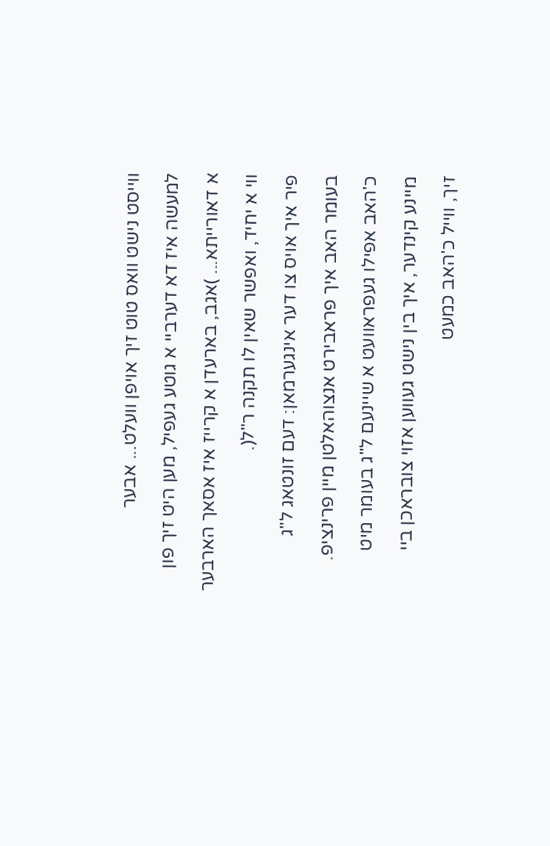ווייסט נישט וואס טוט זיך אויפן וועלט... אבער

למעשה איז דא דערביי א גוטע געפיל, מען היט זיך פון

א דאורייתא... )אגב, בארעדן א קרייז איז אסאך הארבער

ווי א יחיד, ואפשר שאין לו תקנה ר"ל(.

פיר איך אויס צו דער אינגערמאן: דעם זונטאג ל"ג

בעומר האב איך פראבירט אנצוהאלטן מיין פרינציפ.

כ'האב אפילו געפראוועט א שיינעם ל"ג בעומר מיט

מיינע קינדער, איך בין נישט געווען אזוי צובראכן ביי

זיך, ווייל כ'האב כמעט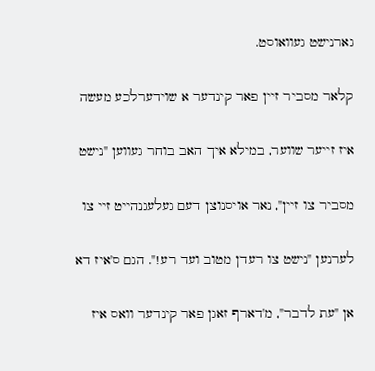גארנישט געוואוסט.

קלאר מסביר זיין פאר קינדער א שוידערלכע מעשה

איז זייער שווער, במילא איך האב בוחר געווען "נישט

מסביר צו זיין", נאר אויסנוצן דעם געלעגנהייט זיי צו

לערנען "נישט צו רעדן מטוב ועד רע!". הגם ס'איז דא

אן "עת לדבר", מ'דארף זאגן פאר קינדער וואס איז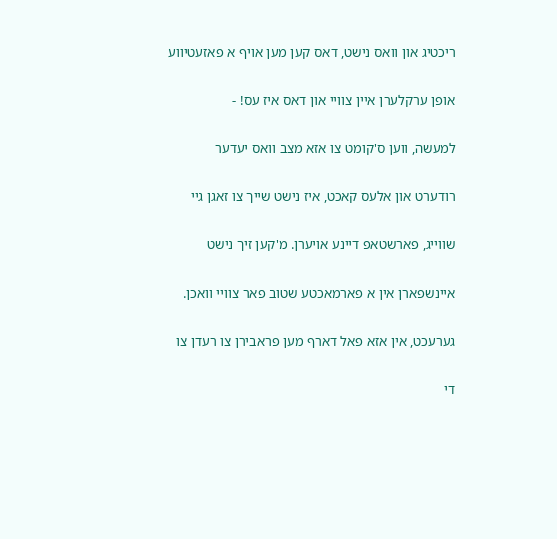ריכטיג און וואס נישט, דאס קען מען אויף א פאזעטיווע

אופן ערקלערן איין צוויי און דאס איז עס! -

למעשה, ווען ס'קומט צו אזא מצב וואס יעדער

רודערט און אלעס קאכט, איז נישט שייך צו זאגן גיי

שווייג, פארשטאפ דיינע אויערן. מ'קען זיך נישט

איינשפארן אין א פארמאכטע שטוב פאר צוויי וואכן.

גערעכט, אין אזא פאל דארף מען פראבירן צו רעדן צו

די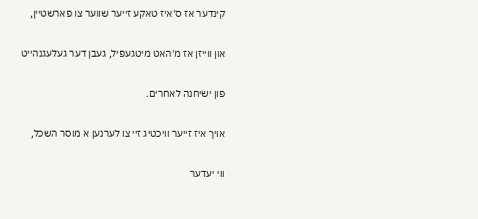קינדער אז ס'איז טאקע זייער שווער צו פארשטיין,

און ווייזן אז מ'האט מיטגעפיל, געבן דער געלעגנהייט

פון ישיחנה לאחרים.

אויך איז זייער וויכטיג זיי צו לערנען א מוסר השכל,

ווי יעדער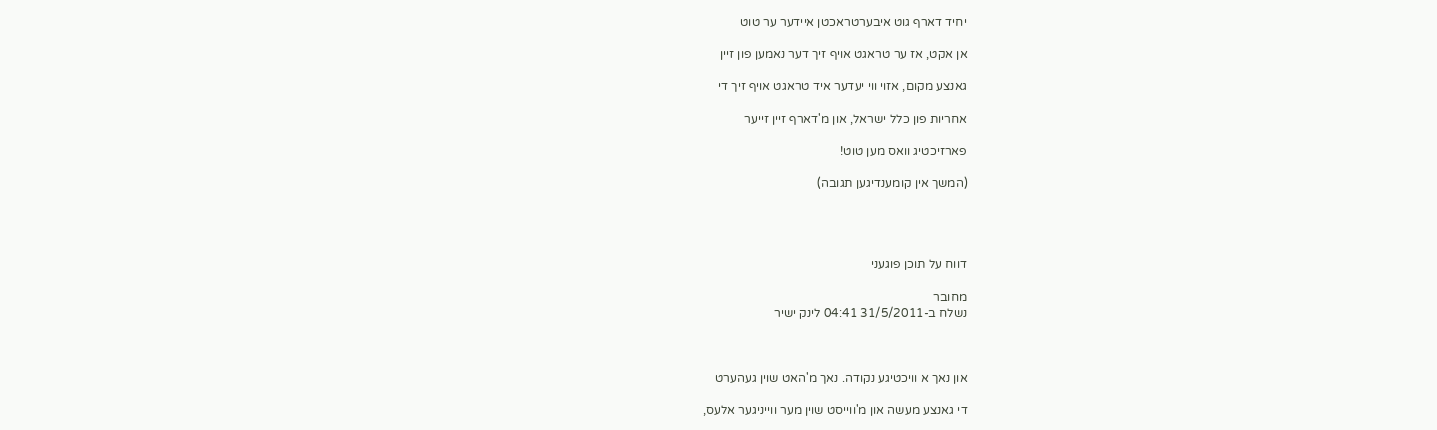יחיד דארף גוט איבערטראכטן איידער ער טוט

אן אקט, אז ער טראגט אויף זיך דער נאמען פון זיין

גאנצע מקום, אזוי ווי יעדער איד טראגט אויף זיך די

אחריות פון כלל ישראל, און מ'דארף זיין זייער

פארזיכטיג וואס מען טוט!

(המשך אין קומענדיגען תגובה)




דווח על תוכן פוגעני

מחובר
נשלח ב-31/5/2011 04:41 לינק ישיר



און נאך א וויכטיגע נקודה. נאך מ'האט שוין געהערט

די גאנצע מעשה און מ'ווייסט שוין מער ווייניגער אלעס,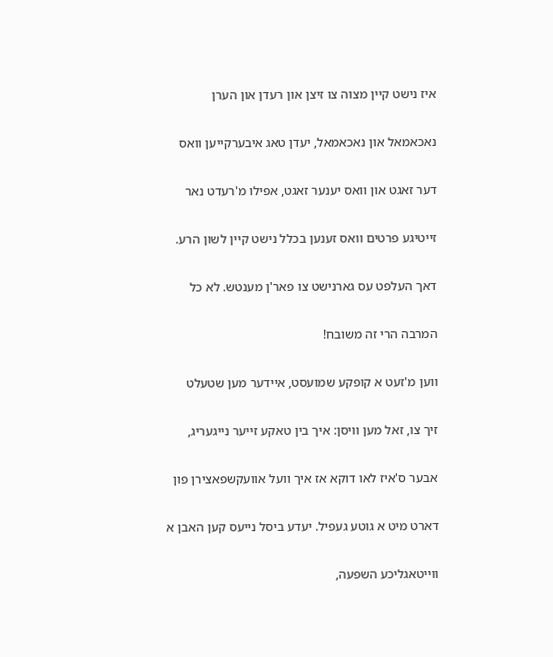איז נישט קיין מצוה צו זיצן און רעדן און הערן

נאכאמאל און נאכאמאל, יעדן טאג איבערקייען וואס

דער זאגט און וואס יענער זאגט, אפילו מ'רעדט נאר

זייטיגע פרטים וואס זענען בכלל נישט קיין לשון הרע.

דאך העלפט עס גארנישט צו פאר'ן מענטש. לא כל

המרבה הרי זה משובח!

ווען מ'זעט א קופקע שמועסט, איידער מען שטעלט

זיך צו, זאל מען וויסן: איך בין טאקע זייער נייגעריג,

אבער ס'איז לאו דוקא אז איך וועל אוועקשפאצירן פון

דארט מיט א גוטע געפיל. יעדע ביסל נייעס קען האבן א

ווייטאגליכע השפעה,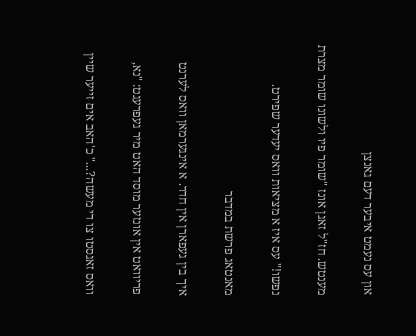און עס נעמט איבער דעם גאנצן

מענטש. חז"ל זאגן אונז "שומר פיו ולשונו שומר מצרת

נפשו!" עס איז א מציאות וואס יעדער שפירט.

מאנטאג פרשת במדבר

איך בין געפארן אין חדר. א אינגערמאן וואס לערנט

פריוואט אין אונזער מוסד האט מיר געפרעגט: "נא,

וואס זאגסטו צו די מעשה?..." כ'האב אים זייער שיין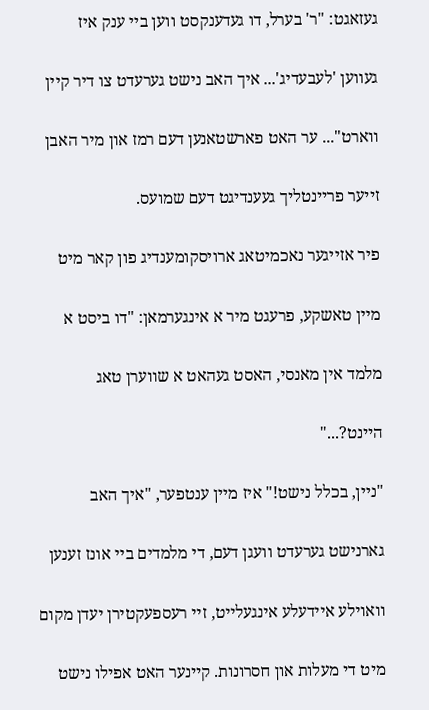געזאגט: "ר' בערל, דו געדענקסט ווען ביי ענק איז

געווען 'לעבעדיג'... איך האב נישט גערעדט צו דיר קיין

ווארט"... ער האט פארשטאנען דעם רמז און מיר האבן

זייער פריינטליך געענדיגט דעם שמועס.

פיר אזייגער נאכמיטאג ארויסקומענדיג פון קאר מיט

מיין טאשקע, פרעגט מיר א אינגערמאן: "דו ביסט א

מלמד אין מאנסי, האסט געהאט א שווערן טאג

היינט?..."

"ניין, בכלל נישט!" איז מיין ענטפער, "איך האב

גארנישט גערעדט וועגן דעם, די מלמדים ביי אונז זענען

וואוילע איידעלע אינגעלייט, זיי רעספעקטירן יעדן מקום

מיט די מעלות און חסרונות. קיינער האט אפילו נישט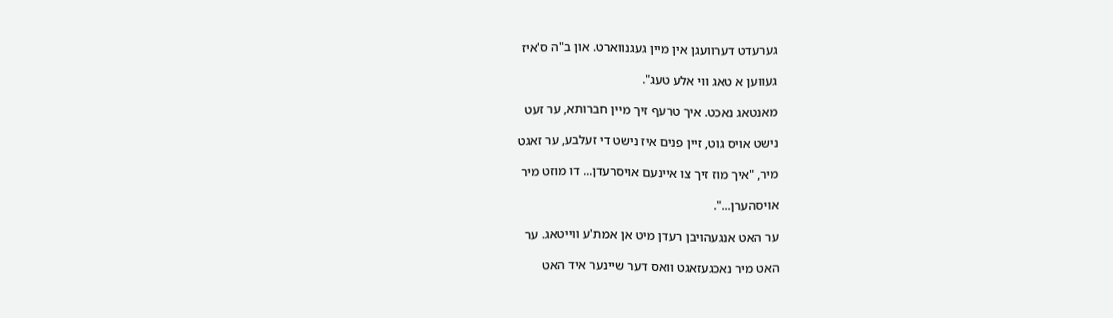גערעדט דערוועגן אין מיין געגנווארט. און ב"ה ס'איז

געווען א טאג ווי אלע טעג".

מאנטאג נאכט. איך טרעף זיך מיין חברותא, ער זעט

נישט אויס גוט, זיין פנים איז נישט די זעלבע, ער זאגט

מיר, "איך מוז זיך צו איינעם אויסרעדן... דו מוזט מיר

אויסהערן...".

ער האט אנגעהויבן רעדן מיט אן אמת'ע ווייטאג. ער

האט מיר נאכגעזאגט וואס דער שיינער איד האט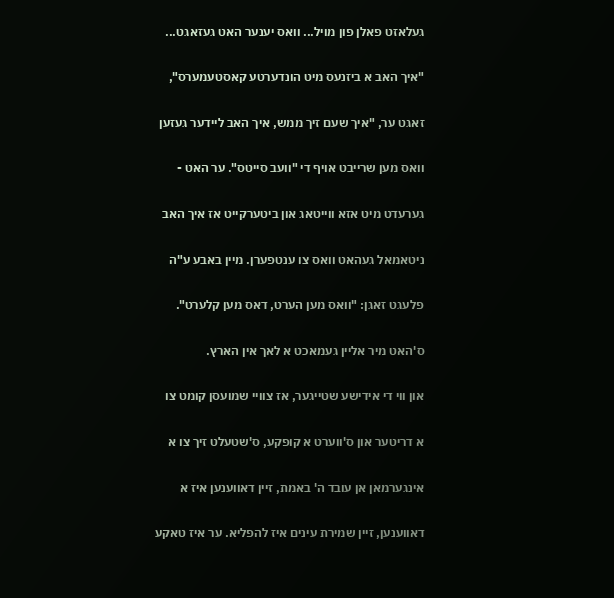געלאזט פאלן פון מויל... וואס יענער האט געזאגט...

"איך האב א ביזנעס מיט הונדערטע קאסטעמערס",

זאגט ער, "איך שעם זיך ממש, איך האב ליידער געזען

וואס מען שרייבט אויף די "וועב סייטס". ער האט -

גערעדט מיט אזא ווייטאג און ביטערקייט אז איך האב

ניטאמאל געהאט וואס צו ענטפערן. מיין באבע ע"ה

פלעגט זאגן: "וואס מען הערט, דאס מען קלערט".

ס'האט מיר אליין געמאכט א לאך אין הארץ.

און ווי די אידישע שטייגער, אז צוויי שמועסן קומט צו

א דריטער און ס'ווערט א קופקע, ס'שטעלט זיך צו א

אינגערמאן אן עובד ה' באמת, זיין דאווענען איז א

דאווענען, זיין שמירת עינים איז להפליא. ער איז טאקע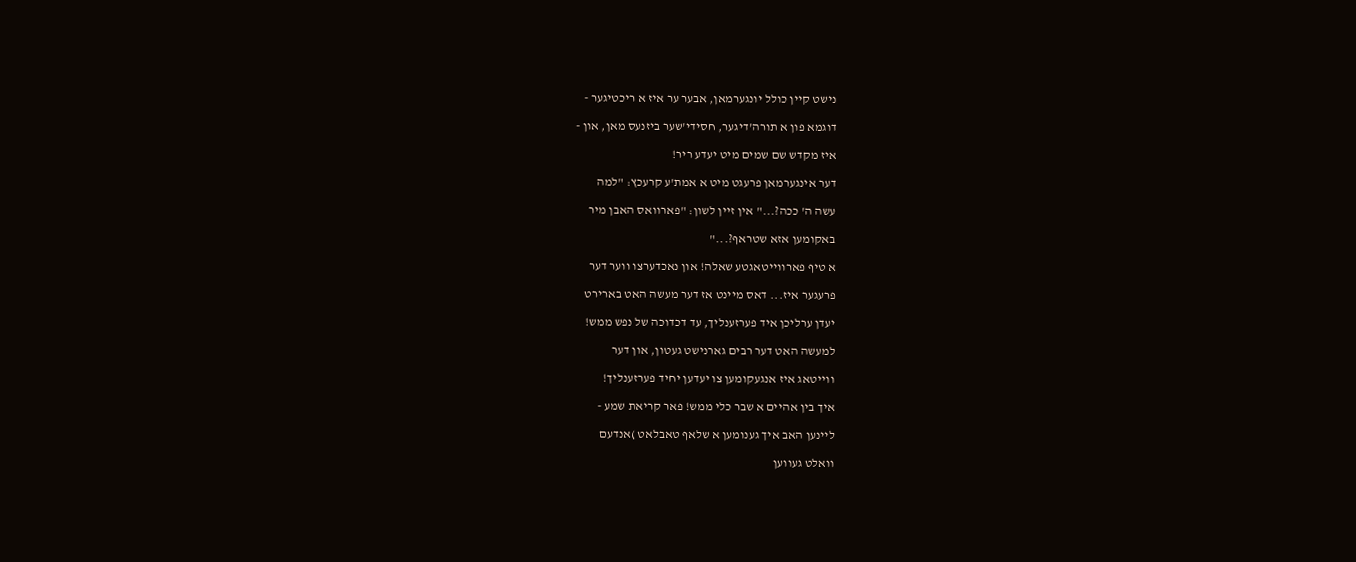נישט קיין כולל יונגערמאן, אבער ער איז א ריכטיגער -

דוגמא פון א תורה'דיגער, חסידי'שער ביזנעס מאן, און -

איז מקדש שם שמים מיט יעדע ריר!

דער אינגערמאן פרעגט מיט א אמת'ע קרעכץ: "למה

עשה ה' ככה?..." אין זיין לשון: "פארוואס האבן מיר

באקומען אזא שטראף?..."

א טיף פארווייטאגטע שאלה! און נאכדערצו ווער דער

פרעגער איז... דאס מיינט אז דער מעשה האט בארירט

יעדן ערליכן איד פערזענליך, עד דכדוכה של נפש ממש!

למעשה האט דער רבים גארנישט געטון, און דער

ווייטאג איז אנגעקומען צו יעדען יחיד פערזענליך!

איך בין אהיים א שבר כלי ממש! פאר קריאת שמע -

ליינען האב איך גענומען א שלאף טאבלאט )אנדעם

וואלט געווען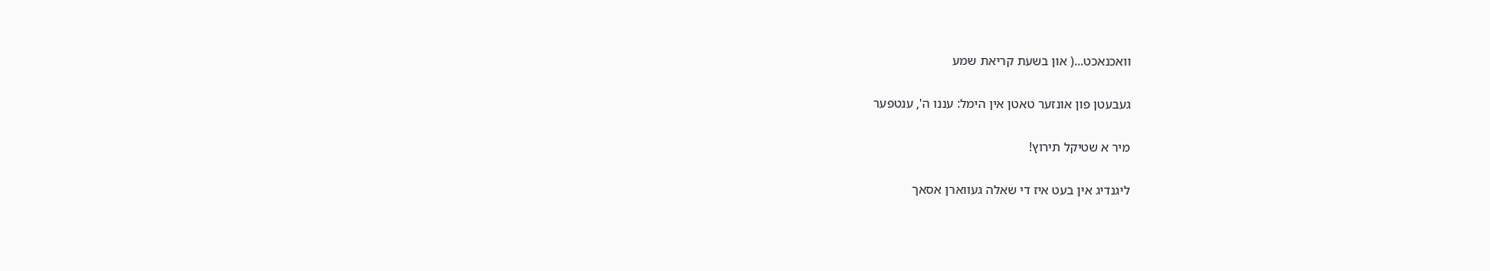וואכנאכט...( און בשעת קריאת שמע

געבעטן פון אונזער טאטן אין הימל: עננו ה', ענטפער

מיר א שטיקל תירוץ!

ליגנדיג אין בעט איז די שאלה געווארן אסאך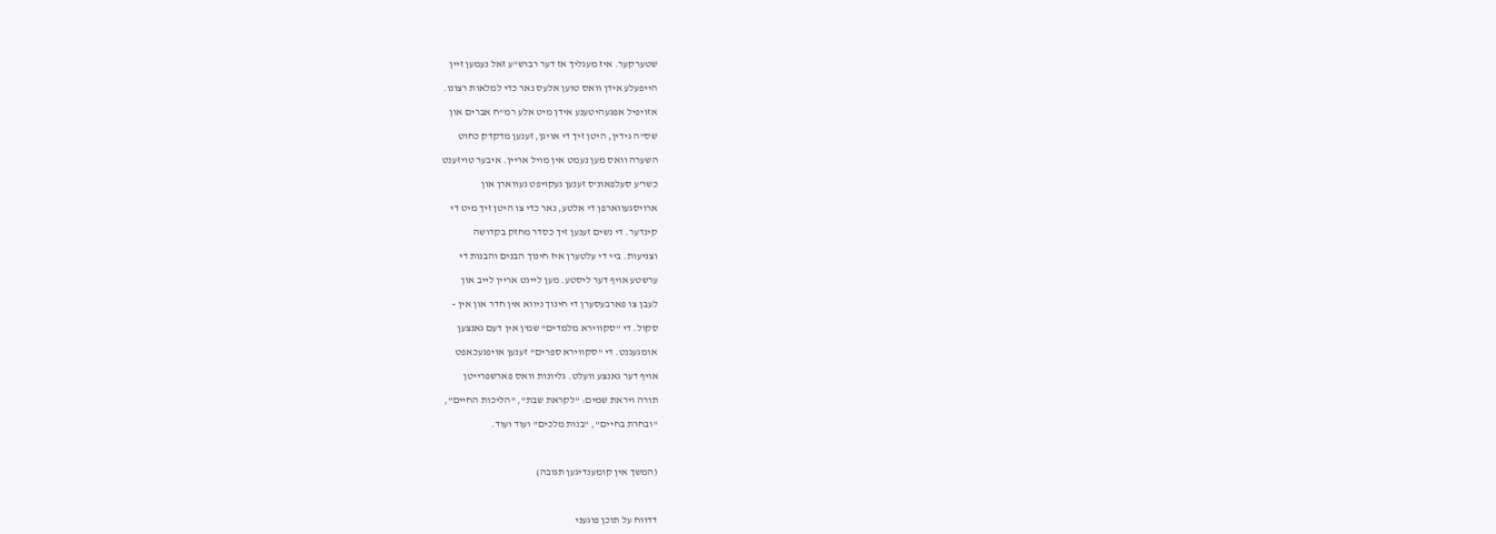שטערקער. איז מעגליך אז דער רבוש"ע זאל נעמען זיין

הייפעלע אידן וואס טוען אלעס נאר כדי למלאות רצונו.

אזויפיל אפגעהיטענע אידן מיט אלע רמ"ח אברים און

שס"ה גידין, היטן זיך די אויגן, זענען מדקדק כחוט

השערה וואס מען נעמט אין מויל אריין. איבער טויזענט

כשר'ע סעלפאונ'ס זענען געקויפט געווארן און

ארויסגעווארפן די אלטע, נאר כדי צו היטן זיך מיט די

קינדער. די נשים זענען זיך כסדר מחזק בקדושה

וצניעות. ביי די עלטערן איז חינוך הבנים והבנות די

ערשטע אויף דער ליסטע. מען לייגט אריין לייב און

לעבן צו פארבעסערן די חינוך ניווא אין חדר און אין -

סקול. די "סקווירא מלמדים" שמ'ן אין דעם גאנצען

אומגעגנט. די "סקווירא ספרים" זענען אויפגעכאפט

אויף דער גאנצע וועלט. גליונות וואס פארשפרייטן

תורה ויראת שמים: "לקראת שבת", "הליכות החיים",

"ובחרת בחיים", "בנות מלכים" ועוד ועוד.



(המשך אין קומענדיגען תגובה)



דדווח על תוכן פוגעני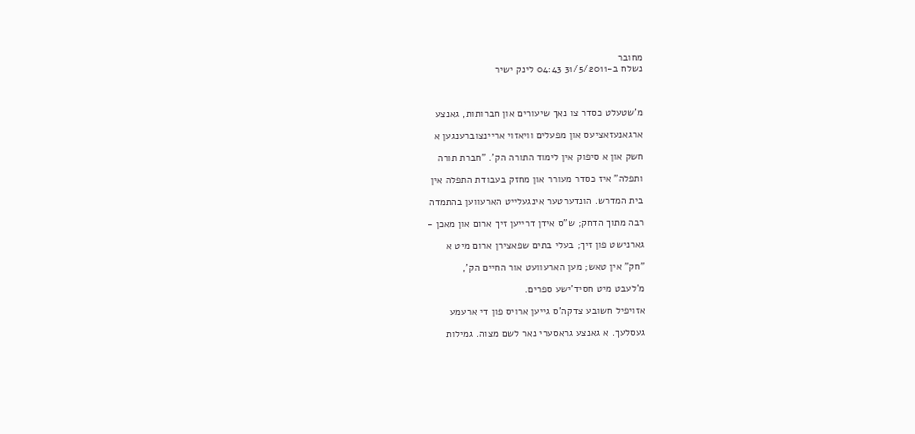מחובר
נשלח ב-31/5/2011 04:43 לינק ישיר



מ'שטעלט כסדר צו נאך שיעורים און חברותות, גאנצע

ארגאנעזאציעס און מפעלים וויאזוי אריינצוברענגען א

חשק און א סיפוק אין לימוד התורה הק'. "חברת תורה

ותפלה" איז כסדר מעורר און מחזק בעבודת התפלה אין

בית המדרש. הונדערטער אינגעלייט הארעווען בהתמדה

רבה מתוך הדחק; ש"ס אידן דרייען זיך ארום און מאכן -

גארנישט פון זיך; בעלי בתים שפאצירן ארום מיט א

"חק" אין טאש; מען הארעוועט אור החיים הק',

מ'לעבט מיט חסיד'ישע ספרים.

אזויפיל חשובע צדקה'ס גייען ארויס פון די ארעמע

געסלעך. א גאנצע גראסערי נאר לשם מצוה. גמילות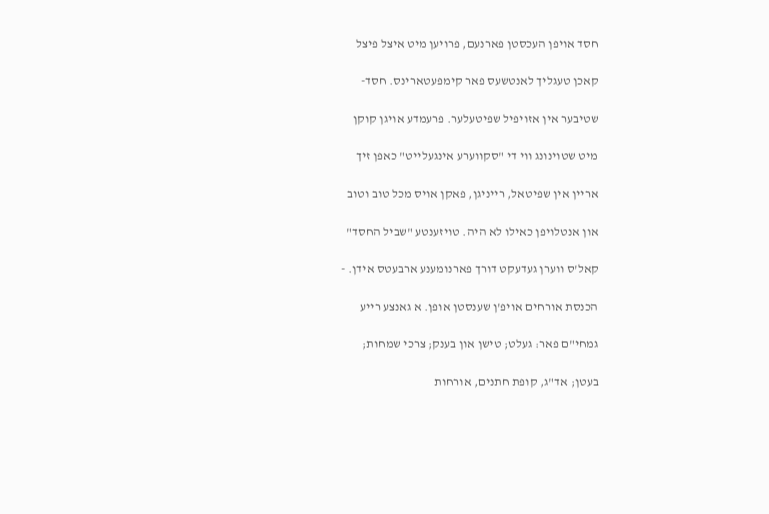חסד אויפן העכסטן פארנעם, פרויען מיט איצל פיצל

קאכן טעגליך לאנטשעס פאר קימפעטארינס. חסד-

שטיבער אין אזויפיל שפיטעלער. פרעמדע אויגן קוקן

מיט שטוינונג ווי די "סקווערע אינגעלייט" כאפן זיך

אריין אין שפיטאל, רייניגן, פאקן אויס מכל טוב וטוב

און אנטלויפן כאילו לא היה. טויזענטע "שביל החסד"

קאל'ס ווערן געדעקט דורך פארנומענע ארבעטס אידן. -

הכנסת אורחים אויפ'ן שענסטן אופן. א גאנצע רייע

גמחי"ם פאר: געלט; טישן און בענק; צרכי שמחות;

בעטן; אד"ג, קופת חתנים, אורחות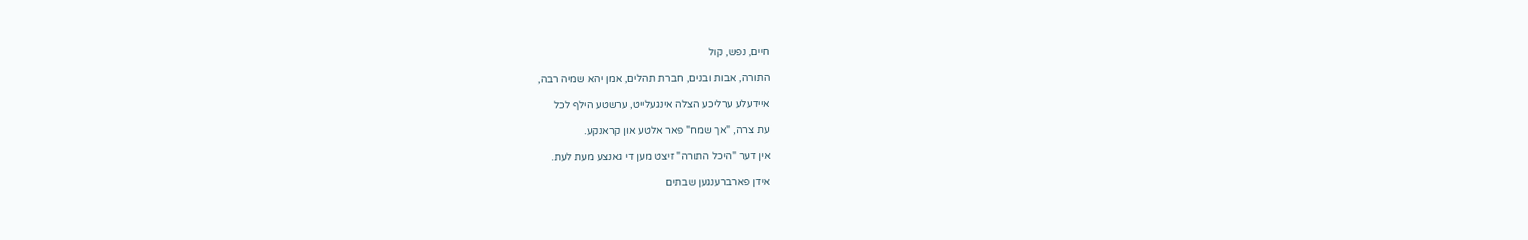חיים, נפש, קול

התורה, אבות ובנים, חברת תהלים, אמן יהא שמיה רבה,

איידעלע ערליכע הצלה אינגעלייט, ערשטע הילף לכל

עת צרה, "אך שמח" פאר אלטע און קראנקע.

אין דער "היכל התורה" זיצט מען די גאנצע מעת לעת.

אידן פארברענגען שבתים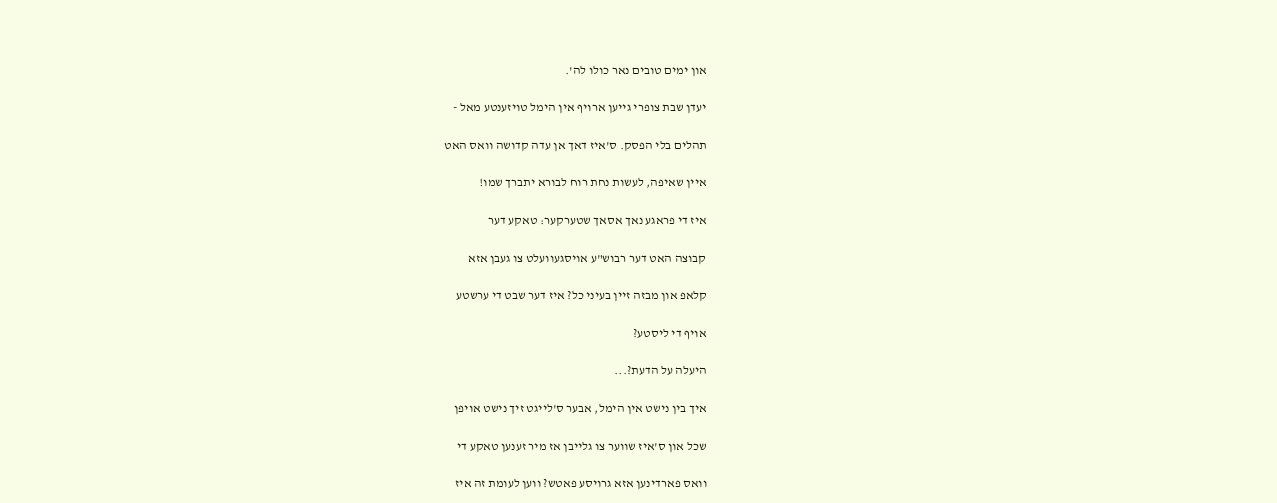און ימים טובים נאר כולו לה'.

יעדן שבת צופרי גייען ארויף אין הימל טויזענטע מאל -

תהלים בלי הפסק. ס'איז דאך אן עדה קדושה וואס האט

איין שאיפה, לעשות נחת רוח לבורא יתברך שמו!

איז די פראגע נאך אסאך שטערקער: טאקע דער

קבוצה האט דער רבוש"ע אויסגעוועלט צו געבן אזא

קלאפ און מבזה זיין בעיני כל? איז דער שבט די ערשטע

אויף די ליסטע?

היעלה על הדעת?...

איך בין נישט אין הימל, אבער ס'לייגט זיך נישט אויפן

שכל און ס'איז שווער צו גלייבן אז מיר זענען טאקע די

וואס פארדינען אזא גרויסע פאטש? ווען לעומת זה איז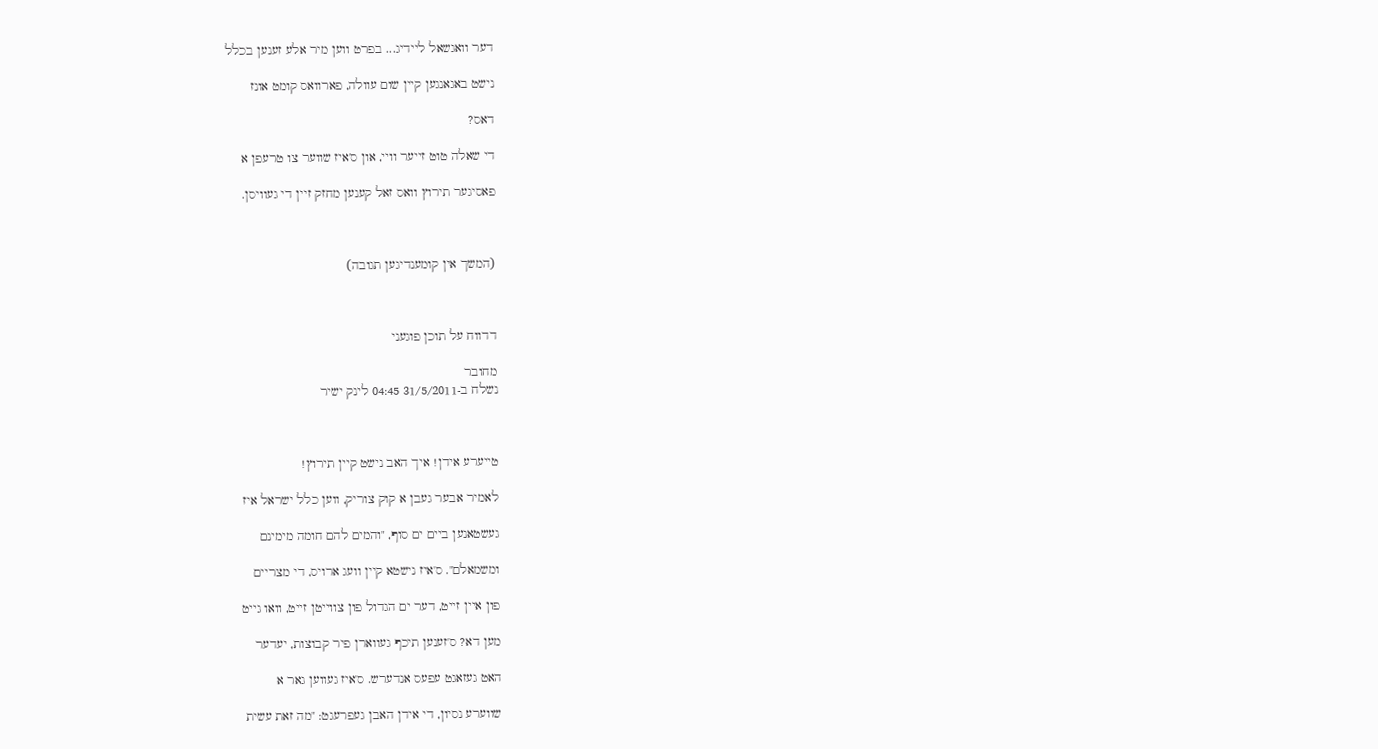דער וואגשאל ליידיג... בפרט ווען מיר אלע זענען בכלל

נישט באגאנגען קיין שום עוולה, פארוואס קומט אונז

דאס?

די שאלה טוט זייער וויי, און ס'איז שווער צו טרעפן א

פאסיגער תירוץ וואס זאל קענען מחזק זיין די געוויסן.



(המשך אין קומענדיגען תגובה)



דדווח על תוכן פוגעני

מחובר
נשלח ב-31/5/2011 04:45 לינק ישיר



טייערע אידן! איך האב נישט קיין תירוץ!

לאמיר אבער געבן א קוק צוריק, ווען כלל ישראל איז

געשטאנען ביים ים סוף, "והמים להם חומה מימינם

ומשמאלם". ס'איז נישטא קיין וועג ארויס, די מצריים

פון איין זייט, דער ים הגדול פון צווייטן זייט, וואו גייט

מען דא? ס'זענען תיכף געווארן פיר קבוצות, יעדער

האט געזאגט עפעס אנדערש. ס'איז געווען גאר א

שווערע נסיון, די אידן האבן געפרעגט: "מה זאת עשית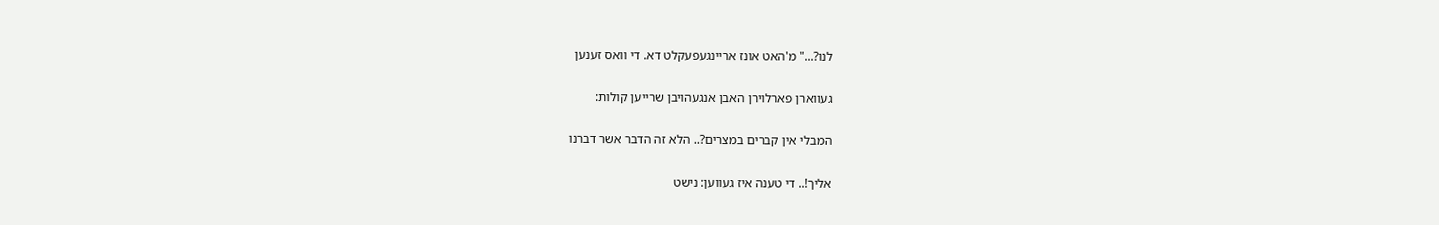לנו?..." מ'האט אונז אריינגעפעקלט דא. די וואס זענען

געווארן פארלוירן האבן אנגעהויבן שרייען קולות:

המבלי אין קברים במצרים?.. הלא זה הדבר אשר דברנו

אליך!.. די טענה איז געווען: נישט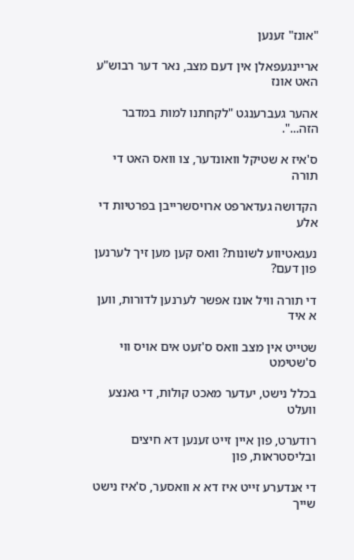"אונז" זענען

אריינגעפאלן אין דעם מצב, נאר דער רבוש"ע האט אונז

אהער געברענגט "לקחתנו למות במדבר הזה...".

ס'איז א שטיקל וואונדער, צו וואס האט די תורה

הקדושה געדארפט ארויסשרייבן בפרטיות די אלע

נעגאטיווע לשונות? וואס קען מען זיך לערנען פון דעם?

די תורה וויל אונז אפשר לערנען לדורות, ווען א איד

שטייט אין מצב וואס ס'זעט אים אויס ווי ס'שטימט

בכלל נישט, יעדער מאכט קולות, די גאנצע וועלט

רודערט, פון איין זייט זענען דא חיצים ובליסטראות, פון

די אנדערע זייט איז דא א וואסער, ס'איז נישט שייך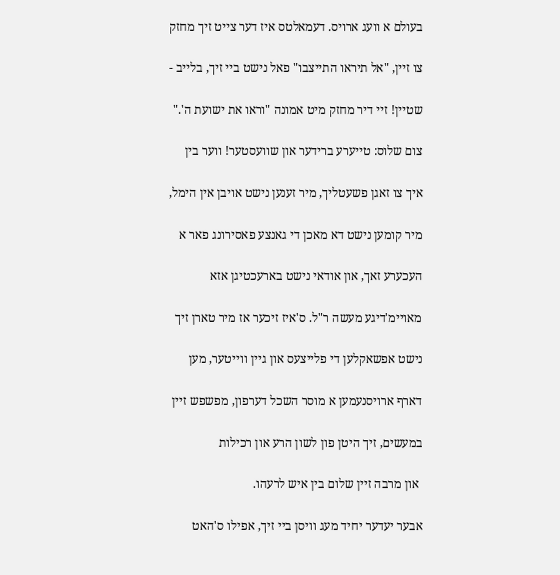בעולם א וועג ארויס. דעמאלטס איז דער צייט זיך מחזק

צו זיין, "אל תיראו התייצבו" פאל נישט ביי זיך, בלייב -

שטיין! זיי דיר מחזק מיט אמונה "וראו את ישועת ה'."

צום שלוס: טייערע ברידער און שוועסטער! ווער בין

איך צו זאגן פשעטליך, מיר זענען נישט אויבן אין הימל,

מיר קומען נישט דא מאכן די גאנצע פאסירונג פאר א

העכערע זאך, און אודאי נישט בארעכטיגן אזא

מאויימ'דיגע מעשה ר"ל. ס'איז זיכער אז מיר טארן זיך

נישט אפשאקלען די פלייצעס און גיין ווייטער, מען

דארף ארויסנעמען א מוסר השכל דערפון, מפשפש זיין

במעשים, זיך היטן פון לשון הרע און רכילות

 און מרבה זיין שלום בין איש לרעהו.

אבער יעדער יחיד מעג וויסן ביי זיך, אפילו ס'האט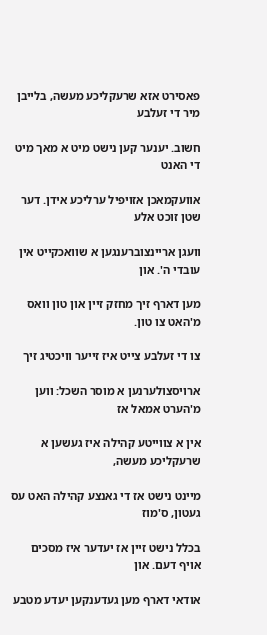פאסירט אזא שרעקליכע מעשה, בלייבן מיר די זעלבע

חשוב. יענער קען נישט מיט א מאך מיט די האנט

אוועקמאכן אזויפיל ערליכע אידן. דער שטן זוכט אלע

וועגן אריינצוברענגען א שוואכקייט אין עובדי ה'. און

מען דארף זיך מחזק זיין און טון וואס מ'האט צו טון.

צו די זעלבע צייט איז זייער וויכטיג זיך

ארויסצולערנען א מוסר השכל: ווען מ'הערט אמאל אז

אין א צווייטע קהילה איז געשען א שרעקליכע מעשה,

מיינט נישט אז די גאנצע קהילה האט עס געטון, ס'מוז

בכלל נישט זיין אז יעדער איז מסכים אויף דעם. און

אודאי דארף מען געדענקען יעדע מטבע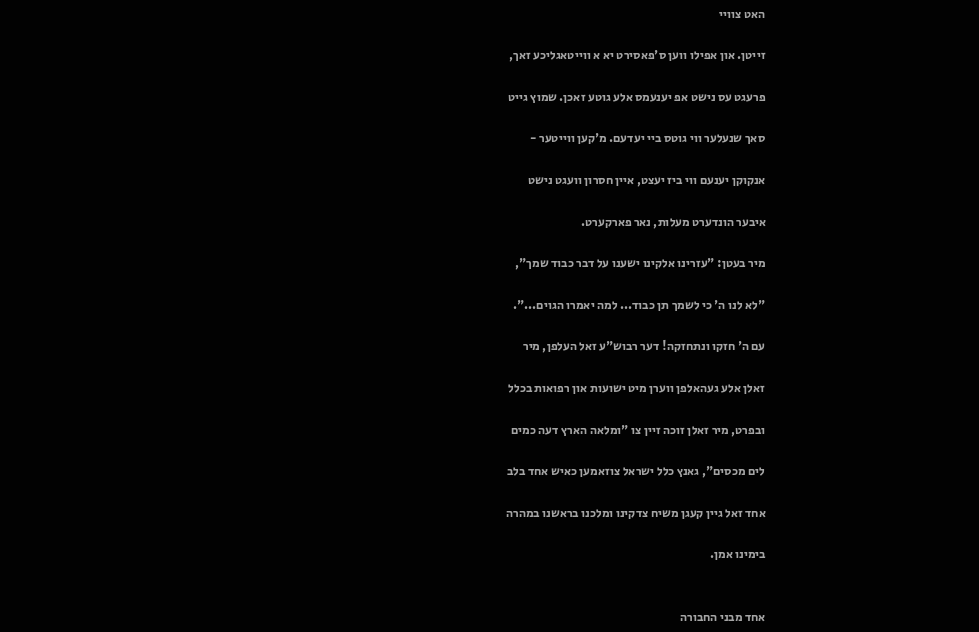האט צוויי

זייטן. און אפילו ווען ס'פאסירט יא א ווייטאגליכע זאך,

פרעגט עס נישט אפ יענעמס אלע גוטע זאכן. שמוץ גייט

סאך שנעלער ווי גוטס ביי יעדעם. מ'קען ווייטער -

אנקוקן יענעם ווי ביז יעצט, איין חסרון וועגט נישט

איבער הונדערט מעלות, נאר פארקערט.

מיר בעטן: "עזרינו אלקינו ישענו על דבר כבוד שמך",

"לא לנו ה' כי לשמך תן כבוד... למה יאמרו הגוים...".

עם ה' חזקו ונתחזקה! דער רבוש"ע זאל העלפן, מיר

זאלן אלע געהאלפן ווערן מיט ישועות און רפואות בכלל

ובפרט, מיר זאלן זוכה זיין צו "ומלאה הארץ דעה כמים

לים מכסים", גאנץ כלל ישראל צוזאמען כאיש אחד בלב

אחד זאל גיין קעגן משיח צדקינו ומלכנו בראשנו במהרה

בימינו אמן.


אחד מבני החבורה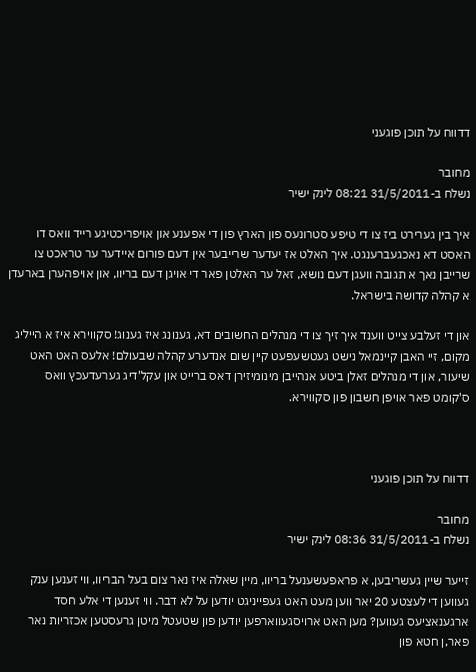דדווח על תוכן פוגעני

מחובר
נשלח ב-31/5/2011 08:21 לינק ישיר

איך בין גערירט ביז צו די טיפע סטרונעס פון הארץ פון די אפענע און אויפריכטיגע רייד וואס דו האסט דא נאכגעברענגט. איך האלט אז יעדער שרייבער אין דעם פורום איידער ער טראכט צו שרייבן נאך א תגובה וועגן דעם נושא, זאל ער האלטן פאר די אויגן דעם בריוו, און אויפהערן בארעדן א קהלה קדושה בישראל.

און די זעלבע צייט ווענד איך זיך צו די מנהלים החשובים דא, גענונג איז גענוג! סקווירא איז א הייליג מקום, זיי האבן קיינמאל נישט געטשעפעט קיין שום אנדערע קהלה שבעולם! אלעס האט האט שיעור, און די מנהלים זאלן ביטע אנהייבן מינומיזירן דאס ברייט און עקל'דיג גערעדעכץ וואס ס'קומט פאר אויפן חשבון פון סקווירא.



דדווח על תוכן פוגעני

מחובר
נשלח ב-31/5/2011 08:36 לינק ישיר

זייער שיין געשריבען, א פראפעשענעל בריוו, מיין שאלה איז נאר צום בעל הבריוו, ווי זענען ענק געווען די לעצטע 20 יאר ווען מעט האט געפייניגט יודען על לא דבר. ווי זענען די אלע חסד ארגענאציעס געווען? מען האט ארויסגעווארפען יודען פון שטעטל מיטן גרעסטען אכזריות נאר פאר,ן חטא פון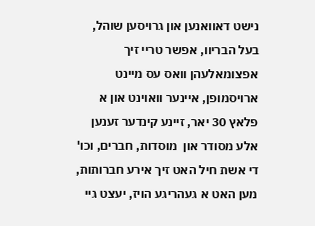נישט דאוואנען און גרויסען שוהל,
בעל הבריוו, אפשר טריי זיך אפצומאלעהן וואס עס מיינט ארויסמופן, איינער וואוינט און א פלאץ 30 יאר, זיינע קינדער זענען אלע מסודר און  מוסדות, חברים, וכו' די אשת חיל האט זיך אירע חברותות, מען האט א געהריגע הויז, יעצט גיי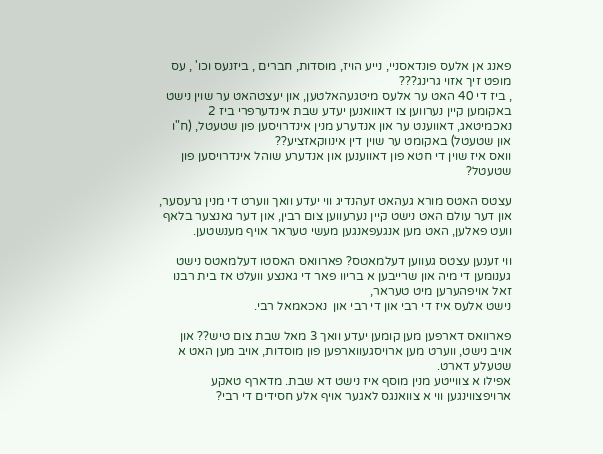פאנג אן אלעס פונדאסניי, נייע הויז, מוסדות, חברים , ביזנעס וכו' , עס מופט זיך אזוי גרינג???
, ביז די 40 האט ער אלעס מיטגעהאלטען, און יעצטהאט ער שוין נישט באקומען קיין נערווען צו דאוואנען יעדע שבת אינדערפרי ביז 2 נאכמיטאג, דאווענט ער און אנדערע מנין אינדרויסען פון שטעטל, (ח"ו און שטעטל) באקומט ער שוין דין אינווקאזציע??
וואס איז שוין די חטא פון דאווענען און אנדערע שוהל אינדרויסען פון שטעטל?

עצטס האטס מורא געהאט זעהנדיג ווי יעדע וואך ווערט די מנין גרעסער, און דער עולם האט נישט קיין נערעווען צום רבין, און דער גאנצער בלאף וועט פאלען, האט מען אנגעפאנגען מעשי טעראר אויף מענשטען.

ווי זענען עצטס געווען דעלמאטס? פארוואס האסטו דעלמאטס נישט גענומען די מיה און שרייבען א בריוו פאר די גאנצע וועלט אז בית רבנו  זאל אויפהערען מיט טעראר,
נישט אלעס איז די רבי און די רבי און  נאכאמאל רבי.

פארוואס דארפען מען קומען יעדע וואך 3 מאל שבת צום טיש?? און אויב נישט, ווערט מען ארויסגעווארפען פון מוסדות, אויב מען האט א שטעלע דארט.
אפילו א צווייטע מנין מוסף איז נישט דא שבת. מדארף טאקע ארויפצווינגען ווי א צוואנגס לאגער אויף אלע חסידים די רבי?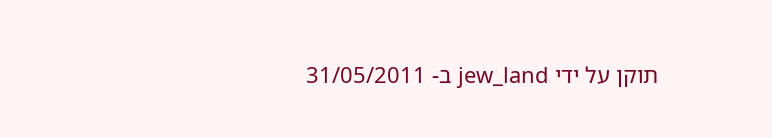תוקן על ידי jew_land ב- 31/05/2011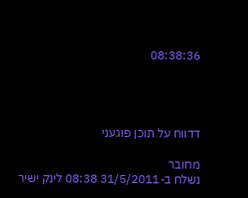08:38:36




דדווח על תוכן פוגעני

מחובר
נשלח ב-31/5/2011 08:38 לינק ישיר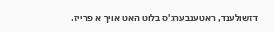דזשולענד, ראטענבערג'ס בלוט האט אויך א פרייז.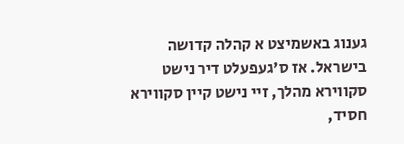גענוג באשמיצט א קהלה קדושה בישראל. אז ס'געפעלט דיר נישט סקווירא מהלך, זיי נישט קיין סקווירא חסיד,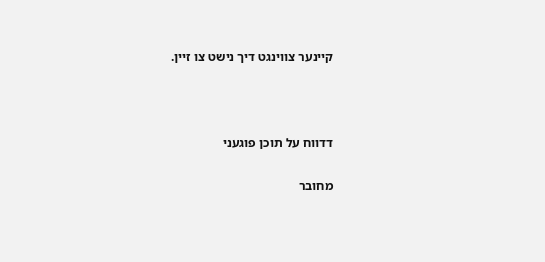קיינער צווינגט דיך נישט צו זיין.



דדווח על תוכן פוגעני

מחובר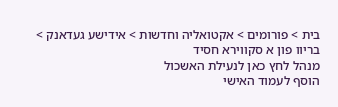בית > פורומים > אקטואליה וחדשות > אידישע געדאנק > בריוו פון א סקווירא חסיד
מנהל לחץ כאן לנעילת האשכול
הוסף לעמוד האישי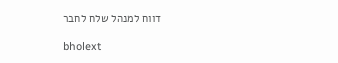דווח למנהל שלח לחבר

bholext